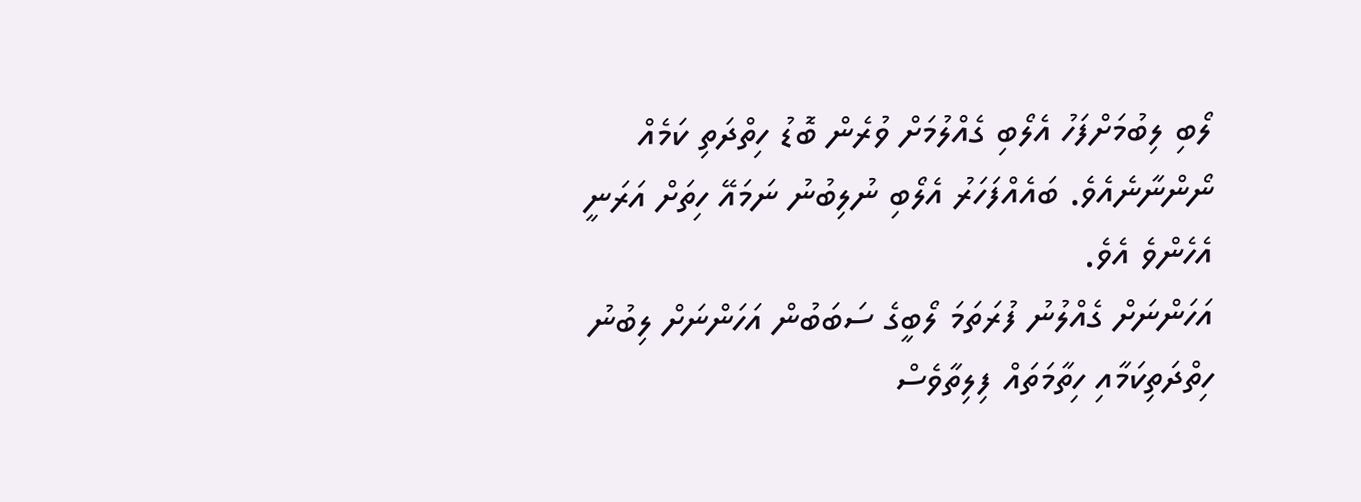ލޯބި ލިބުމަށްފަހު އެލޯބި ގެއްލުމަށް ވުރެން ބޮޑު ހިތްދަތި ކަމެއް ނޯންނާނެއެވެ. ބައެއްފަހަރު އެލޯބި ނުލިބުނު ނަމައޭ ހިތަށް އަރަނީ އެހެންވެ އެވެ.
އަހަންނަށް ގެއްލުނު ފުރަތަމަ ލޯބީގެ ސަބަބުން އަހަންނަށް ލިބުނު ހިތްދަތިކަމާއި ހިތާމަތައް ފިލިތާވެސް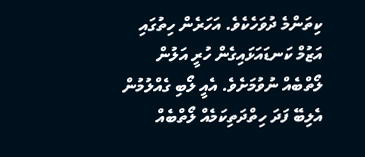ކިތަންމެ ދުވަހެކެވެ. އަހަރެން ހިތުގައި އަޒުމް ކަނޑައަޅައިގެން ހުރީ އަލުން ލޯތްބެއް ނުވުމަށެވެ. އެއީ ލޯބި ގެއްލުމުން އެލިބޭ ފަދަ ހިތްދަތިކަމެއް ލޯތްބެއް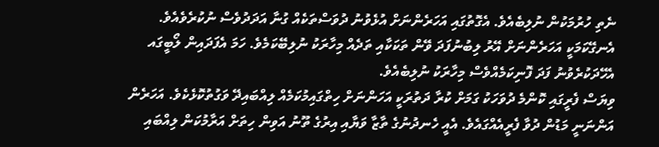ނެތި ހުރުމަކުން ނުލިބެއެވެ. އެގޮތުގައި އަހަރެންނަށް އުޅެވުނު ދުވަސްތަކެއް ގުނާ އަދަދުވެސް ނުކުރެވެއެވެ. އެނގޭކަމަކީ އަހަރެންނަށް އޭރު ލިބުނުފަދަ ވޭން ތަކަކާއި ތަދެއް މިހާރަކު ނުލިބޭކަމެވެ. ހަމަ އެފަދައިން ލޯބީގައ އެހޭދަކުރެވުނު ފަދަ ފޮނިކަމެއްވެސް މިހާރަކު ނުލިބެއެވެ.
ވިޔަސް ފެރީގައި ކޮންމެ ދުވަހަކު ގަމަށް ކުރާ ދަތުރަކީ އަހަންނަށް ހިތްގައިމުކަމެއް ލިއްބައިދޭ ވަގުތުކޮޅެކެވެ. އަހަރެން އަންނަނީ މަޑުން ދުވާ ފެރީއެއްގައެވެ. އެއީ ހެނދުނުގެ ތާޒާ ވަޔާއި އިރުގެ ތޫނު އަވިން ހިތަށް އަރާމުކަން ލިއްބައި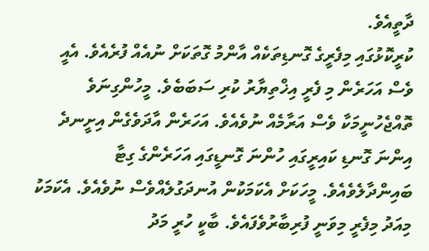ދާތީއެވެ.
ކުރީކޮޅުގައި މިފެރީގެ ގޮނޑިތަކެއް އާންމު ގޮތަކަށް ނުއެއް ފުރެއެވެ. އެއީ ވެސް އަހަރެން މި ފެރީ އިޚްތިޔާރު ކުރި ސަބަބެވެ. މީހުންގިނަވެ ތޮއްޖެހުނީމަކާ ވެސް އަރާމެއް ނުވެއެވެ. އަހަރެން އާދަވެގެން އިށީނދެ އިންނަ ގޮނޑި ކައިރީގައި ހުންނަ ގޮނޑީގައި އަހަރެންގެ ގިޓާ ބައިންދާލެވެއެވެ. މީހަކަށް އެކަމަކުން އުނދަގުލެއްވެސް ނުވެއެވެ. އެކަމަކު މިއަދު މިފެރީ މިވަނީ ފުރިބާރުވެފައެވެ. ބާކީ ހުރީ މަދު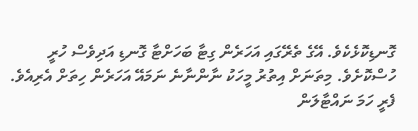ގޮނޑިކޮޅެކެވެ. އޭގެ ތެރޭގައި އަހަރެން ގިޓާ ބަހަށްޓާ ގޮނޑި އަދިވެސް ހުރީ ހުސްކޮށެވެ. މިތަނަށް އިތުރު މީހަކު ނާންނާނެ ނަމައޭ އަހަރެން ހިތަށް އެރިއެވެ.
ފެރީ ހަމަ ނައްޓާލަން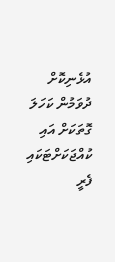އުޅެނިކޮށް ދުވަމުން ކަހަލަ ގޮތަކަށް އައި ކުއްޖަކަށްޓަކައި ފެރީ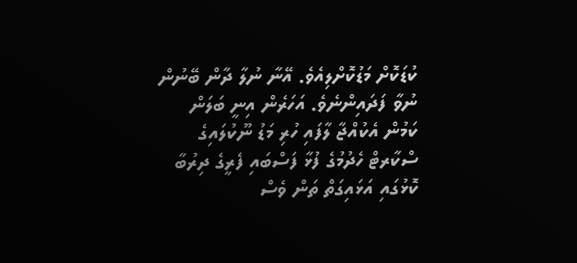ކުޑަކޮށް މަޑުކޮށްލިއެވެ. އޭނާ ނުލާ ދާން ބޭނުން ނުވާ ފަދައިންނެވެ. އަހަރެން އިނީ ބަލަން ކަމުން އެކުއްޖާ ލާފައި ހުރި މަޑު ނޫކުލައިގެ ސްކާރޓް ހެދުމުގެ ފުޅާ ފަސްބައި ފެރީގެ ދިރުބާ ކޮޅުގައި އަޅައިގަތް ތަން ވެސް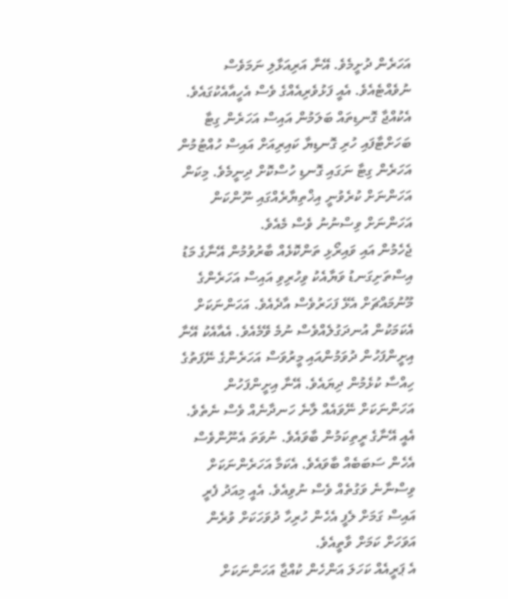އަހަރެން ދުށީމެވެ. އޭނާ އަރިއަޅާލި ނަމަވެސް ނުވެއްޓެއެވެ. އެއީ ފަޅުވެރިއެއްގެ ވެސް އެހީއާއެކުގައެވެ.
އެކުއްޖާ ގޮނޑިތައް ބަލަމުން އައިސް އަހަރެން ގިޓާ ބަހަށްޓާފައި ހުރި ގޮނޑިޔާ ކައިރިއަށް އައިސް ހުއްޓުމުން އަހަރެން ގިޓާ ނަގައި ގޮނޑި ހުސްކޮށް ދިނީމެވެ. މިކަން އަހަންނަށް ކުރެވުނީ އިޚްތިޔާރެއްގައި ނޫންކަން އަހަންނަށް ވިސްނުނު ވެސް މެއެވެ.
ޖެހެމުން އައި ވައިރޯޅި ތަންކޮޅެއް ބާރުވުމުން އޭނާގެ މަޑު އިސްތަށިގަނޑު ވަޔާއެކު ވިހުރިވި އައިސް އަހަރެންގެ މޫނުމައްޗަށް އެޅޭ ފަހަރުވެސް އާދެއެވެ. އަހަންނަކަށް އެކަމަކުން އުނދަގުލެއްވެސް ނުމެ ވޭމެއެވެ. އެއާއެކު އޭނާ އިށީންފަހުން ދުވަމުންއައި މީރުވަސް އަހަރެންގެ ނޭފަތުގެ ހިއްސާ ކުޅެމުން ދިޔައެވެ. އޭނާ އިށީންފަހުން އަހަންނަކަށް ނޭވައެއް ލާނެ ހަނދާނެއް ވެސް ނެތެވެ. އެއީ އޭނާގެ ރީތިކަމުން ބާވައެވެ. ނުވަތަ އެނޫންވެސް އެހެން ސަބަބެއް ބާވައެވެ. އެކަމާ އަހަރެންނަކަށް ވިސްނާނެ ވަގުތެއް ވެސް ނުވިއެވެ. އެއީ މިއަދު ފެރީ އައިސް ގަމަށް ލެފީ އެހެން ހުރިހާ ދުވަހަކަށް ވުރެން އަވަހަށް ކަމަށް ވާތީއެވެ.
އެ ޕަރީއެއް ކަހަލަ އަންހެން ކުއްޖާ އަހަންނަކަށް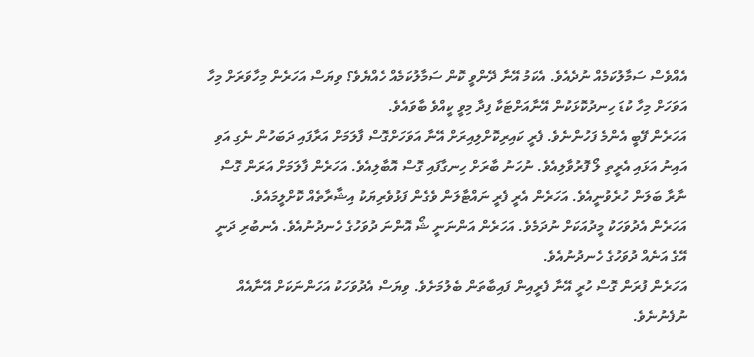އެއްވެސް ސަމާލުކަމެއް ނުދެއެވެ. އެކަމު އޭނާ ދޭންވީ ކޮން ސަމާލުކަމެއް ހެއްޔެވެ؟ ވިޔަސް އަހަރެން މިހާވަރަށް މިހާ އަވަހަށް މިހާ ކުޑަ ހިނދުކޮޅަކުން އޭނާއަށްޓަކާ ފިދާ މިވީ ކީއްވެ ބާވައެވެ.
އަހަރެން ފޭބީ އެންމެ ފަހުންނެވެ. ފެރީ ކައިރިކޮށްލިއިރަށް އޭނާ އަވަހަށްގޮސް ފާލަމަށް އަރާފައި ދަބަހުން ނެގި އަވި އައިނު އަޅައި އެރީތި ލޯ ފޮރުވާލިއެވެ. ނުހަނު ބާރަށް ހިނގާފައި ގޮސް އޮބާލިއެވެ. އަހަރެން ފާލަމަށް އަރަން ގޮސް ނާރާ ބަލަން ހުރެވުނީއެވެ. އަހަރެން އެރީ ފެރީ ނައްޓާލަން ވެގެން ފަޅުވެރިޔަކު އިޝާރާތެއް ކޮށްލީމައެވެ.
އަހަރެން އެދުވަހަކު މީދުއަކަށް ނުދަމެވެ. އަހަރެން އަންނަނީ ޝޯ އޮންނަ ދުވަހުގެ ހެނދުނުއެވެ. އެނބުރި ދަނީ އޭގެ އަނެއް ދުވަހުގެ ހެނދުނުއެވެ.
އަހަރެން ފުރަން ގޮސް ހުރީ އޭނާ ފެރީއިން ފައިބާތަން ބެލުމަށެވެ. ވިޔަސް އެދުވަހަކު އަހަންނަކަށް އޭނާއެއް ނުފެނުނެވެ.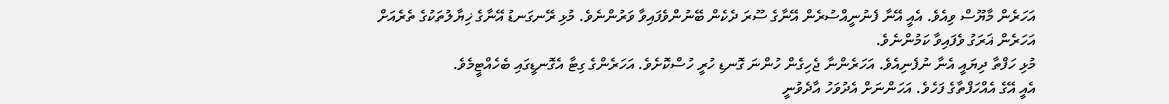އަހަރެން މާޔޫސް ވިއެވެ. އެއީ އޭނާ ފެނުނީއްސުރެން އޭނާގެ ސޫރަ ދެކެން ބޭނުންވެފައިވާ ވަރުންނެވެ. މުޅި ރޭނގަނޑު އޭނާގެ ޚިޔާލުތަކުގެ ތެރެއަށް އަހަރެން ޣަރަގު ވެފައިވާ ކަމުންނެވެ.
މުޅި ހަފްތާ ދިޔައީ އެނާ ނުފެނިއެވެ. އަހަރެންނާ ޖެހިގެން ހުންނަ ގޮނޑި ހުރީ ހުސްކޮށެވެ. އަހަރެންގެ ގިޓާ އެގޮނޑީގައި ބެހެއްޓީމެވެ.
އެއީ އޭގެ އެއްހަފްތާގެ ފަހެވެ. އަހަންނަށް އެދުވަހު އާދެވުނީ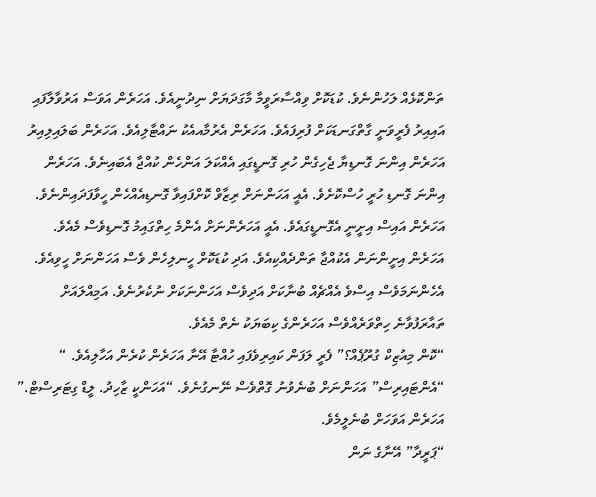ތަންކޮޅެއް ލަހުންނެވެ. ކުޑަކޮށް ވިއްސާރަވީމާ މާގަދަޔަށް ނިދުނީއެވެ. އަހަރެން އަވަސް އަރުވާލާފައި އައިއިރު ފެރީވަނީ ގާތްގަނޑަކަށް ފުރިފައެވެ. އަހަރެން އެރުމާއއެކު ނައްޓާލިއެވެ. އަހަރެން ބަލައިލިއިރު އަހަރެން އިންނަ ގޮނޑިޔާ ޖެހިގެން ހުރި ގޮނޑީގައި އެއްކަލަ އަންހެން ކުއްޖާ އެބައިނެވެ. އަހަރެން އިންނަ ގޮނޑި ހުރީ ހުސްކޮށެވެ. އެއީ އަހަންނަށް ރިޒާވް ކޮށްފައިވާ ގޮނޑިއެއްހެން ހީވާފަދައިންނެވެ. އަހަރެން އައިސް އިށީނީ އެގޮނޑީގައެވެ. އެއީ އަހަރެންނަށް އެންމެ ހިތްގައިމު ގޮނޑިވެސް މެއެވެ.
އަހަރެން އިށީންނަން އެކުއްޖާ ތަންދެއްކިއެވެ. އަދި ކުޑަކޮށް ހީނލިހެން ވެސް އަހަންނަށް ހީވިއެވެ. އެހެންނަމަވެސް އިސްވެ އެއްޗެއް ބުނާކަށް އަދިވެސް އަހަންނަކަށް ނުކެރުނެވެ. އަމިއްލައަށް ތައާރަފުވާނެ ހިތްވަރެއްވެސް އަހަރެންގެ ކިބަޔަކު ނެތް މެއެވެ.
“ކޮން މިއުޒިކް ގުރޫޕެއް؟” ފެރީ ލަފަން ކައިރިވެފައި ހުއްޓާ އޭނާ އަހަރެން ކުރެން އަހާލިއެވެ. “
“އެންޓައިރިސް” އަހަންނަށް ބުނެވުނު ގޮތްވެސް ނޭނގުނެވެ. “އަހަންކީ ޒާހިދު. ލީޑް ގިޓަރިސްޓް.” އަހަރެން އަވަހަށް ބުނެލީމެވެ.
“ޕަރީދާ” އޭނާގެ ނަން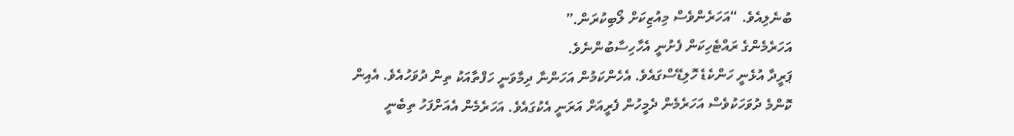ބުނެލިއެވެ. “އަހަރެންވެސް މިއުޒިކަށް ލޯބިކުރަން.”
އަހަރެމެންގެ ރައްޓެހިކަން ފެށުނީ އެހާހިސާބުންނެވެ.
ޕަރީދާ އުޅެނީ ހަންކެޑެ ހޮލިޑޭސްގައެވެ. އެހެންކަމުން އަހަންނާ ދިމާވަނީ ހަފްތާއަކު ތިން ދުވަހުއެވެ. އެއިން ކޮންމެ ދުވަހަކުވެސް އަހަރެމެން ދެމީހުން ފެރީއަށް އަރަނީ އެކުގައެވެ. އަހަރެމެން އެއަށްފަހު ތިބެނީ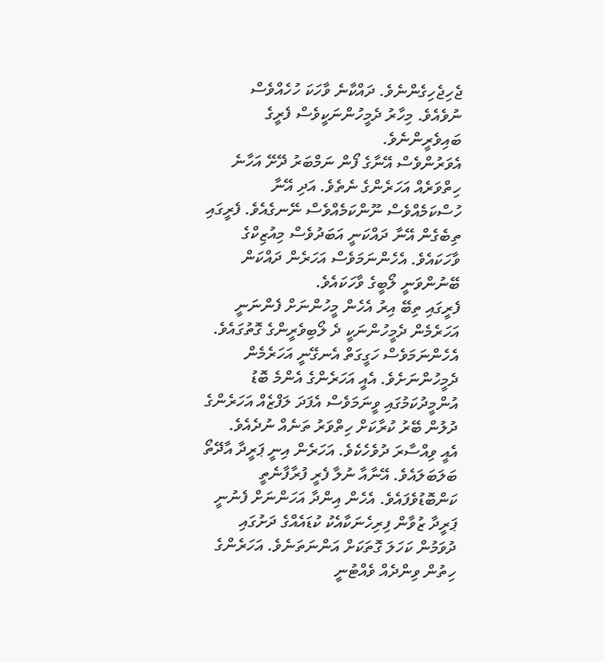ޖެހިޖެހިގެންނެވެ. ދައްކާނެ ވާހަކަ ހުހެއްވެސް ނުވެއެވެ. މިހާރު ދެމީހުންނަކީވެސް ފެރީގެ ބައިވެރީންނެވެ.
އެވަރުންވެސް އޭނާގެ ފޯން ނަމްބަރު ދޭށޭ އަހާނެ ހިތްވަރެއް އަހަރެންގެ ނެތެވެ. އަދި އޭނާ ހުސްކަމެއްވެސް ނޫންކަމެއްވެސް ނޭނގެއެވެ. ފެރީގައި ތިބެގެން އޭނާ ދައްކަނީ އަބަދުވެސް މިއުޒިކްގެ ވާހަކައެވެ. އެހެންނަމަވެސް އަހަރެން ދައްކަން ބޭނުންވަނީ ލޯބީގެ ވާހަކައެވެ.
ފެރީގައި ތިބޭ އިރު އެހެން މީހުންނަށް ފެންނަނީ އަހަރެމެން ދެމީހުންނަކީ ދެ ލޯބިވެރީންގެ ގޮތުގައެވެ. އެހެންނަމަވެސް ހަގީގަތް އެނގޭނީ އަހަރެމެން ދެމީހުންނަށެވެ. އެއީ އަހަރެންގެ އެންމެ ބޮޑު އުންމީދުކަމުގައި ވީނަމަވެސް އެފަދަ ލަފްޒެއް އަހަރެންގެ ދުލުން ބޭރު ކުރާކަށް ހިތްވަރު ތަނެއް ނުދެއެވެ.
އެއީ ވިއްސާރަ ދުވެހެކެވެ. އަހަރެން އިނީ ޕަރީދާ އާދޭތޯ ބަލަބަލައެވެ. އޭނާއާ ނުލާ ފެރީ ފުރާފާނެތީ ކަންބޮޑުވެފައެވެ. އެހެން އިންދާ އަހަންނަށް ފެނުނީ ޕަރީދާ ޒުވާން ފިރިހެނަކާއެކު ކުޑައެއްގެ ދަށުގައި ދުވަމުން ކަހަލަ ގޮތަކަށް އަންނަތަނެވެ. އަހަރެންގެ ހިތުން ވިންދެއް ވެއްޓުނީ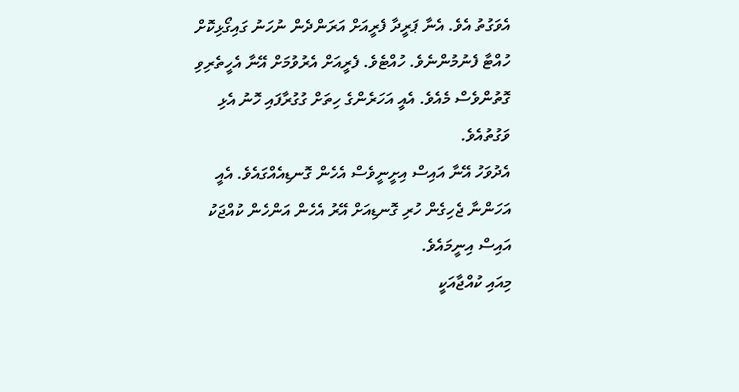އެވަގުތު އެވެ. އެނާ ޕަރީދާ ފެރީއަށް އަރަންދެން ނުހަނު ގައިގޯޅިކޮށް ހުއްޓާ ފެނުމުންނެވެ. ހުއްޓެވެ. ފެރީއަށް އެރުވުމަށް އޭނާ އެހީތެރިވި ގޮތުންވެސް މެއެވެ. އެއީ އަހަރެންގެ ހިތަށް ގުގުރާފައި ހޮނު އެޅި ވަގުތުއެވެ.
އެދުވަހު އޭނާ އައިސް އިށީނީވެސް އެހެން ގޮނޑިއެއްގައެވެ. އެއީ އަހަންނާ ޖެހިގެން ހުރި ގޮނޑިއަށް އޭރު އެހެން އަންހެން ކުއްޖަކު އައިސް އިނީމައެވެ.
މިއައި ކުއްޖާއަކީ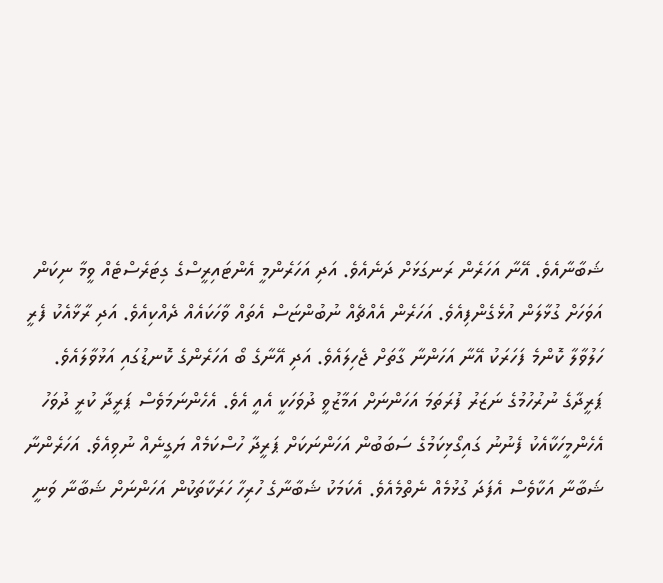ޝަބާނާއެވެ. އޭނާ އަހަރެން ރަނގަޅަށް ދަނެއެވެ. އަދި އަހަރެންމީ އެންޓައިރީސްގެ ގިޓަރެސްޓެއް ވީމާ ނިކަން އަވަހަށް ގުޅާލަން އުޅެގެންފިއެވެ. އަހަރެން އެއްޗެއް ނުބުންޏަސް އެތައް ވާހަކައެއް ދެއްކިއެވެ. އަދި ރާޅާއެކު ފެރީ ހަލުވާލާ ކޮންމެ ފަހަރަކު އޭނާ އަހަންނާ ގާތަށް ޖެހިލައެވެ. އަދި އޭނާގެ ބޯ އަހަރެންގެ ކޮނޑުގައި އަޅުވާލައެވެ.
ޕަރީދާގެ ނުރުހުމުގެ ނަޒަރު ފުރަތަމަ އަހަންނަށް އަމާޒުވީ ދުވަހަކީ އެއީ އެވެ. އެހެންނަމަވެސް ޕަރީދާ ކުރީ ދުވަހު އެހެންމީހަކާއެކު ފެނުނު ގައިގޯޅިކަމުގެ ސަބަބުން އަހަންނަކަށް ޕަރީދާ ހުސްކަމެއް ޔަގީނެއް ނުވިއެވެ. އަހަރެންނާ ޝަބާނާ އަކާވެސް އެފަދަ ގުޅުމެއް ނެތްމެއެވެ. އެކަމަކު ޝަބާނާގެ ހުރިހާ ހަރަކާތަކުން އަހަންނަށް ޝަބާނާ ވަނީ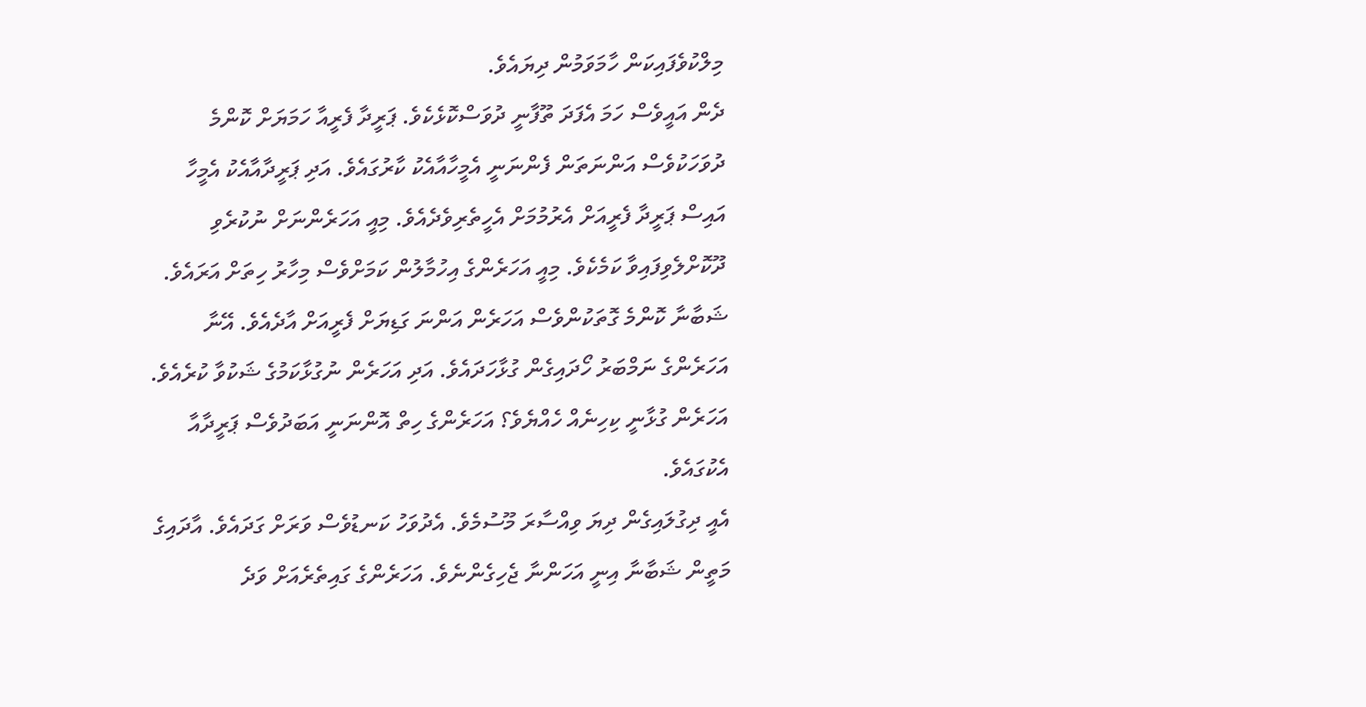މިލްކުވެފައިކަން ހާމަވަމުން ދިޔައެވެ.
ދެން އައީވެސް ހަމަ އެފަދަ ތޫފާނީ ދުވަސްކޮޅެކެވެ. ޕަރީދާ ފެރީއާ ހަމަޔަށް ކޮންމެ ދުވަހަކުވެސް އަންނަތަން ފެންނަނީ އެމީހާއާއެކު ކާރުގައެވެ. އަދި ޕަރީދާއާއެކު އެމީހާ އައިސް ޕަރީދާ ފެރީއަށް އެރުމުމަށް އެހީތެރިވެދެއެވެ. މިއީ އަހަރެންނަށް ނުކުރެވި ދޫކޮށްލެވިފައިވާ ކަމެކެވެ. މިއީ އަހަރެންގެ އިހުމާލުން ކަމަށްވެސް މިހާރު ހިތަށް އަރައެވެ.
ޝަބާނާ ކޮންމެ ގޮތަކުންވެސް އަހަރެން އަންނަ ގަޑިޔަށް ފެރީއަށް އާދެއެވެ. އޭނާ އަހަރެންގެ ނަމްބަރު ހޯދައިގެން ގުޅާހަދައެވެ. އަދި އަހަރެން ނުގުޅާކަމުގެ ޝަކުވާ ކުރެއެވެ. އަހަރެން ގުޅާނީ ކިހިނެއް ހެއްޔެވެ؟ އަހަރެންގެ ހިތް އޮންނަނީ އަބަދުވެސް ޕަރީދާއާ އެކުގައެވެ.
އެއީ ދިގުލައިގެން ދިޔަ ވިއްސާރަ މޫސުމެވެ. އެދުވަހު ކަނޑުވެސް ވަރަށް ގަދައެވެ. އާދައިގެ މަތީން ޝަބާނާ އިނީ އަހަންނާ ޖެހިގެންނެވެ. އަހަރެންގެ ގައިތެރެއަށް ވަދެ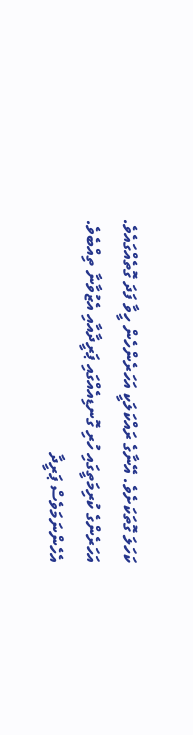ކަހަލަ ގޮތަކަށެވެ. އޭނާގެ ރައްކަލަކީ އަހަރެންހެން ހީވާ ފަދަ ގޮތެއްގައެވެ.
އަހަރެންގެ ކުރިމަތީގައި ހުރި ގޮނޑިއެއްގައި ޕަރީދާއާއި އެޒުވާނާ ތިއްބެވެ. އެހެންނަމަވެސް ޕަރީދާ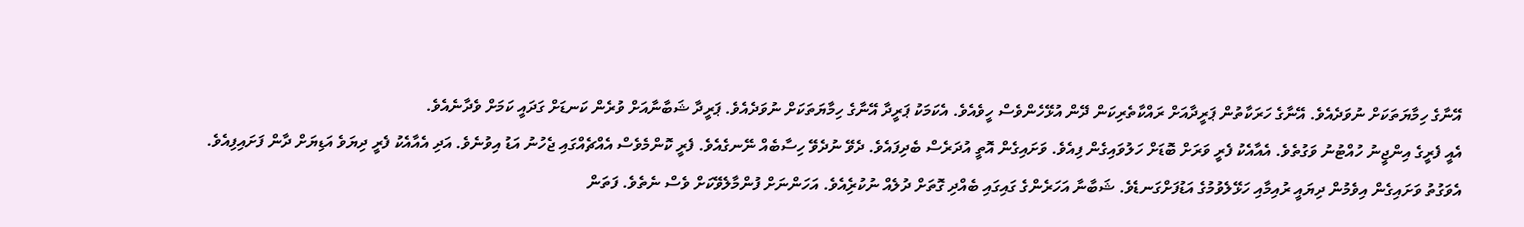އޭނާގެ ހިމާޔަތަކަށް ނުވަދެއެވެ. އޭނާގެ ހަރަކާތުން ޕަރީދާއަށް ރައްކާތެރިކަން ދޭން އުޅޭހެންވެސް ހީވެއެވެ. އެކަމަކު ޕަރީދާ އޭނާގެ ހިމާޔަތަކަށް ނުވަދެއެވެ. ޕަރީދާ ޝަބާނާއަށް ވުރެން ކަނޑަށް ގަދައީ ކަމަށް ވެދާނެއެވެ.
އެއީ ފެރީގެ އިންޖީނު ހުއްޓުނު ވަގުތެވެ. އެއާއެކު ފެރީ ވަރަށް ބޮޑަށް ހަލުވައިގެން ފިއެވެ. ވަށައިގެން އޮތީ އުދަރެސް ބެދިފައެވެ. ދެވޭ ނުދެވޭ ހިސާބެއް ނޭނގެއެވެ. ފެރީ ކޮންމެވެސް އެއްޗެއްގައި ޖެހުނު އަޑު އިވުނެވެ. އަދި އެއާއެކު ފެރީ ދިޔަވެ އަޑިޔަށް ދާން ފަށައިފިއެވެ.
އެވަގުތު ވަށައިގެން އިވެމުން ދިޔައީ ރުއިމާއި ހަޅޭލެވުމުގެ އަޑުފަށްގަނޑެވެ. ޝަބާނާ އަހަރެންގެ ގައިގައި ބެއްދި ގޮތަށް ދުލެއް ނުކުރެިއެވެ. އަހަންނަށް ފުންމާލެވޭކަށް ވެސް ނެތެވެ. ފަތަން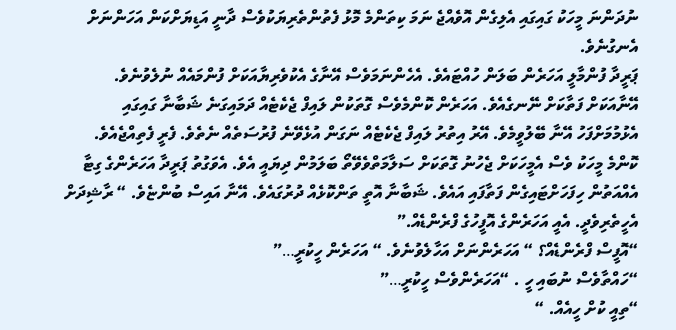ނުދަންނަ މީހަކު ގައިގައި އެލިގެން އޮވެއްޖެ ނަމަ ކިތަންމެ މޮޅު ފެތުންތެރިޔަކުވެސް ދާނީ އަޑިޔަށްކަން އަހަންނަށް އެނގުނެވެ.
ޕަރީދާ ފުންމާލީ އަހަރެން ބަލަން ހުއްޓައެވެ. އެހެންނަމަވެސް އޭނާގެ އެކުވެރިޔާއަކަށް ފުންމައެއް ނުލެވުނެވެ. އޭނާއަކަށް ފަތާކަށް ނޭނގެއެވެ. އަހަރެން ކޮންމެވެސް ގޮތަކުން ލައިފް ޖެކެޓެއް ދަމައިގަނެ ޝަބާނާ ގައިގައި އެޅުމުމަށްފަހު އޭނާ ބޭލުވީމެވެ. އޭރު އިތުރު ލައިފް ޖެކެޓެއް ނަގަން އުޅެވޭނެ ފުރުސަތެއް ނެތެވެ. ފެރީ ފެތިއްޖެއެވެ.
ކޮންމެ މީހަކު ވެސް އެމީހަކަށް ޖެހުނު ގޮތަކަށް ސަލާމަތްވެވޭތޯ ބަލަމުން ދިޔައީ އެވެ. އެވަގުތު ޕަރީދާ އަހަރެންގެ ގިޓާ އެއްއަތުން ހިފަހަށްޓައިގެން ފަތާފައި އައެވެ. ޝަބާނާ އޮތީ ތަންކޮޅެއް ދުރުގައެވެ. އޭނާ އައިސް ބުންޏެވެ. “ ރާޝިދަށް އެހީތެރިވެދީ. އެއީ އަހަރެންގެ އޮފީހުގެ ފްރެންޑެއް.”
“އޮފީސް ފްރެންޑެއް؟ “ އަހަރެންނަށް އަހާލެވުނެވެ. “ އަހަރެން ހީކުރީ…”
“ހައްތާވެސް ނުބައި ހީ . “އަހަރެންވެސް ހީކުރީ…”
“ތިއީ ކުށް ހީއެއް. “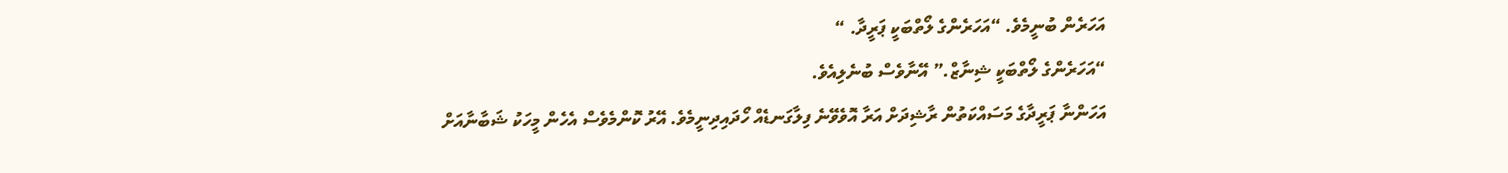އަހަރެން ބުނީމެވެ. “އަހަރެންގެ ލޯތްބަކީ ޕަރީދާ. “
“އަހަރެންގެ ލޯތްބަކީ ޝިނާޒް.” އޭނާވެސް ބުނެލިއެވެ.
އަހަންނާ ޕަރީދާގެ މަސައްކަތުން ރާޝިދަށް އަރާ އޮވެވޭނެ ފިލާގަނޑެއް ހޯދައިދިނީމެވެ. އޭރު ކޮންމެވެސް އެހެން މީހަކު ޝަބާނާއަށް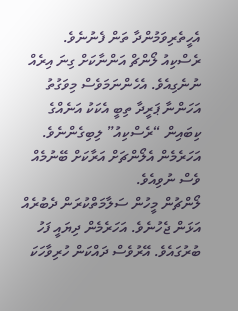އެހީތެރިވަމުންދާ ތަން ފެނުނެވެ.
ރެސްކިއު ލޯންޗް އަންނާކަށް ގިނަ އިރެއް ނުނެގިއެވެ. އެހެންނަމަވެސް މިވަގުތު އަހަންނާ ޕަރީދާ ތިބީ އެކަކު އަނެއްގެ ކިބައިން “ރެސްކިއު” ލިބިގެންނެވެ. އަހަރެމެން އެލޯންޗަށް އަރާކަށް ބޭނުމެއް ވެސް ނުވިއެވެ.
ލޯންޗުން މީހުން ސަލާމަތްކުރަން ދެބުރެއް އަޅަން ޖެހުނެވެ. އަހަރެމެން ދިޔައީ ފަހު ބުރުގައެވެ. އޭރުވެސް ދައްކަން ހުރިވާހަކަ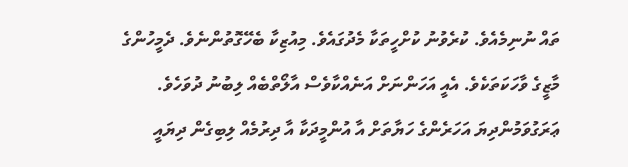ތައް ނުނިމެއެވެ. ކުރެވުނު ކުށްހީތަކާ މެދުގައެވެ. މިއުޒިކާ ބެހޭގޮތުންނެވެ. ދެމީހުންގެ މާޒީގެ ވާހަކަތަކެވެ. އެއީ އަހަންނަށް އަނެއްކާވެސް އާލޯތްބެއް ލިބުނު ދުވަހެވެ. ޢަރަގުވަމުންދިޔަ އަހަރެންގެ ހަޔާތަށް އާ އުންމީދަކާ އާ ދިރުމެއް ލިބިގެން ދިޔައީ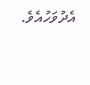އެދުވަހުއެވެ.